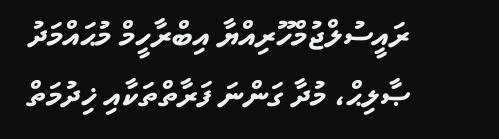ރައީސުލްޖުމްހޫރިއްޔާ އިބްރާހީމް މުޙައްމަދު ޞާލިޙް، މުދާ ގަންނަ ފަރާތްތަކާއި ޚިދުމަތް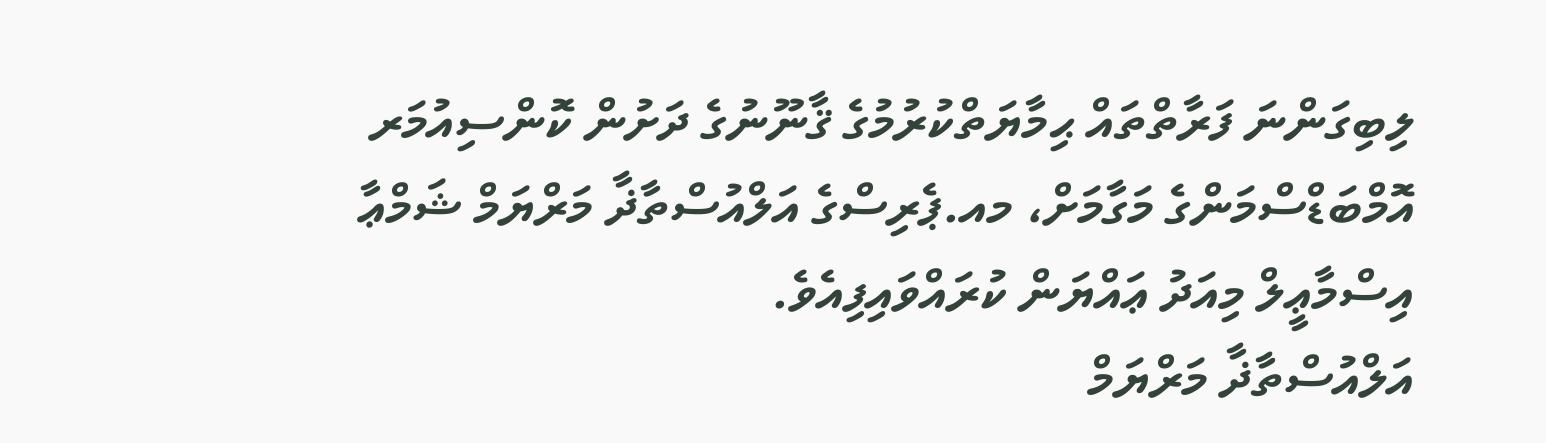ލިބިގަންނަ ފަރާތްތައް ޙިމާޔަތްކުރުމުގެ ޤާނޫނުގެ ދަށުން ކޮންސިއުމަރ އޮމްބަޑްސްމަންގެ މަގާމަށް، މއ.ޕެރިސްގެ އަލްއުސްތާޛާ މަރްޔަމް ޝަމްޢާ އިސްމާޢީލް މިއަދު ޢައްޔަން ކުރައްވައިފިއެވެ.
އަލްއުސްތާޛާ މަރްޔަމް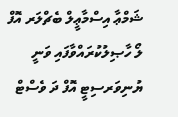ޝަމްޢާ އިސްމާޢީލް ބެޗްލަރ އޮފް ލޯ ހާޞިލުކުރައްވާފައި ވަނީ ޔުނިވަރސިޓީ އޮފް ދަ ވެސްޓް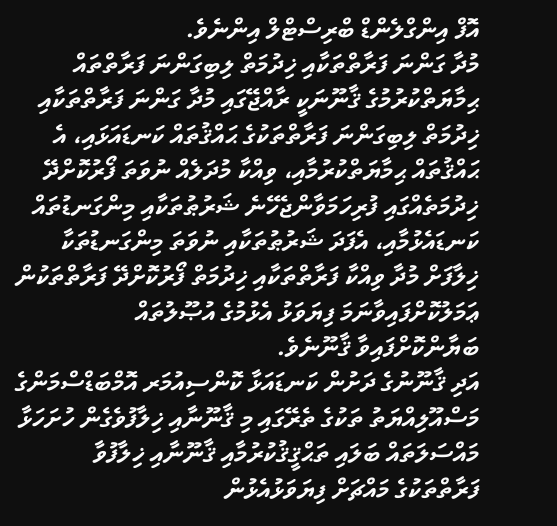އޮފް އިންގްލެންޑް ބްރިސްޓްލް އިންނެވެ.
މުދާ ގަންނަ ފަރާތްތަކާއި ޚިދުމަތް ލިބިގަންނަ ފަރާތްތައް ޙިމާޔަތްކުރުމުގެ ޤާނޫނަކީ ރާއްޖޭގައި މުދާ ގަންނަ ފަރާތްތަކާއި ޚިދުމަތް ލިބިގަންނަ ފަރާތްތަކުގެ ޙައްޤުތައް ކަނޑައަޅައި، އެ ޙައްޤުތައް ޙިމާޔަތްކުރުމާއި، ވިއްކާ މުދަލެއް ނުވަތަ ފޯރުކޮށްދޭ ޚިދުމަތެއްގައި ފުރިހަމަވާންޖެހޭނެ ޝަރުޠުތަކާއި މިންގަނޑުތައް ކަނޑައެޅުމާއި، އެފަދަ ޝަރުޠުތަކާއި ނުވަތަ މިންގަނޑުތަކާ ޚިލާފަށް މުދާ ވިއްކާ ފަރާތްތަކާއި ޚިދުމަތް ފޯރުކޮށްދޭ ފަރާތްތަކުން ޢަމަލުކޮށްފައިވާނަމަ ފިޔަވަޅު އެޅުމުގެ އުޞޫލުތައް ބަޔާންކޮށްފައިވާ ޤާނޫނެވެ.
އަދި ޤާނޫނުގެ ދަށުން ކަނޑައަޅާ ކޮންސިއުމަރ އޮމްބަޑްސްމަންގެ މަސްއޫލިއްޔަތު ތަކުގެ ތެރޭގައި މި ޤާނޫނާއި ޚިލާފުވެގެން ހުށަހަޅާ މައްސަލަތައް ބަލައި ތަޙްޤީޤުކުރުމާއި ޤާނޫނާއި ޚިލާފުވާ ފަރާތްތަކުގެ މައްޗަށް ފިޔަވަޅުއެޅުން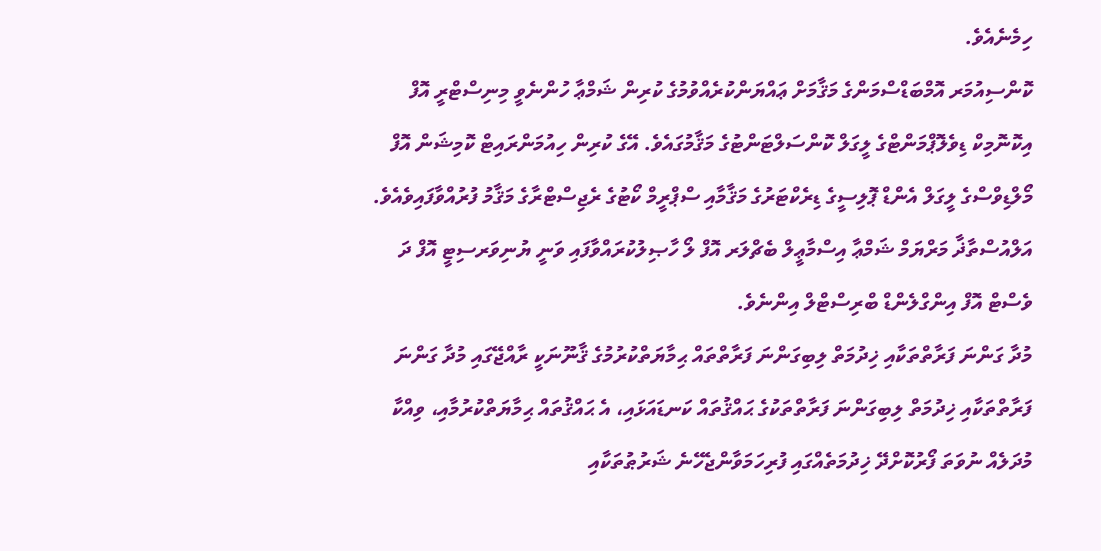ހިމެނެއެވެ.
ކޮންސިއުމަރ އޮމްބަޑްސްމަންގެ މަޤާމަށް ޢައްޔަންކުރެއްވުމުގެ ކުރިން ޝަމްޢާ ހުންނެވީ މިނިސްޓްރީ އޮފް އިކޮނޮމިކް ޑިވެލޮޕްމަންޓްގެ ލީގަލް ކޮންސަލްޓަންޓުގެ މަޤާމުގައެވެ. އޭގެ ކުރިން ހިއުމަންރައިޓް ކޮމިޝަން އޮފް މޯލްޑިވްސްގެ ލީގަލް އެންޑް ޕޮލިސީގެ ޑިރެކްޓަރުގެ މަޤާމާއި ސްޕްރީމް ކޯޓުގެ ރެޖިސްޓްރާގެ މަޤާމު ފުރުއްވާފައިވެއެވެ.
އަލްއުސްތާޛާ މަރްޔަމް ޝަމްޢާ އިސްމާޢީލް ބެޗްލަރ އޮފް ލޯ ހާޞިލުކުރައްވާފައި ވަނީ ޔުނިވަރސިޓީ އޮފް ދަ ވެސްޓް އޮފް އިންގްލެންޑް ބްރިސްޓްލް އިންނެވެ.
މުދާ ގަންނަ ފަރާތްތަކާއި ޚިދުމަތް ލިބިގަންނަ ފަރާތްތައް ޙިމާޔަތްކުރުމުގެ ޤާނޫނަކީ ރާއްޖޭގައި މުދާ ގަންނަ ފަރާތްތަކާއި ޚިދުމަތް ލިބިގަންނަ ފަރާތްތަކުގެ ޙައްޤުތައް ކަނޑައަޅައި، އެ ޙައްޤުތައް ޙިމާޔަތްކުރުމާއި، ވިއްކާ މުދަލެއް ނުވަތަ ފޯރުކޮށްދޭ ޚިދުމަތެއްގައި ފުރިހަމަވާންޖެހޭނެ ޝަރުޠުތަކާއި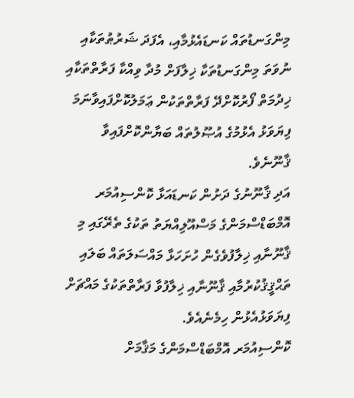މިންގަނޑުތައް ކަނޑައެޅުމާއި، އެފަދަ ޝަރުޠުތަކާއި ނުވަތަ މިންގަނޑުތަކާ ޚިލާފަށް މުދާ ވިއްކާ ފަރާތްތަކާއި ޚިދުމަތް ފޯރުކޮށްދޭ ފަރާތްތަކުން ޢަމަލުކޮށްފައިވާނަމަ ފިޔަވަޅު އެޅުމުގެ އުޞޫލުތައް ބަޔާންކޮށްފައިވާ ޤާނޫނެވެ.
އަދި ޤާނޫނުގެ ދަށުން ކަނޑައަޅާ ކޮންސިއުމަރ އޮމްބަޑްސްމަންގެ މަސްއޫލިއްޔަތު ތަކުގެ ތެރޭގައި މި ޤާނޫނާއި ޚިލާފުވެގެން ހުށަހަޅާ މައްސަލަތައް ބަލައި ތަޙްޤީޤުކުރުމާއި ޤާނޫނާއި ޚިލާފުވާ ފަރާތްތަކުގެ މައްޗަށް ފިޔަވަޅުއެޅުން ހިމެނެއެވެ.
ކޮންސިއުމަރ އޮމްބަޑްސްމަންގެ މަޤާމަށް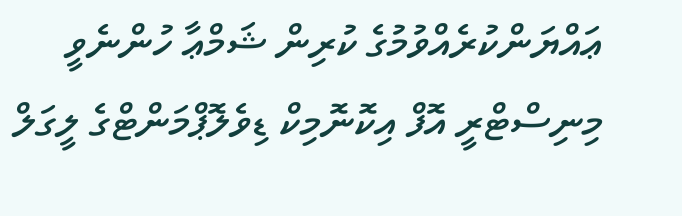ޢައްޔަންކުރެއްވުމުގެ ކުރިން ޝަމްޢާ ހުންނެވީ މިނިސްޓްރީ އޮފް އިކޮނޮމިކް ޑިވެލޮޕްމަންޓްގެ ލީގަލް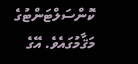ކޮންސަލްޓަންޓުގެ މަޤާމުގައެވެ. އޭގެ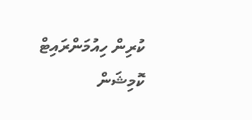ކުރިން ހިއުމަންރައިޓް ކޮމިޝަން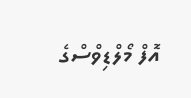އޮފް މޯލްޑިވްސްގެ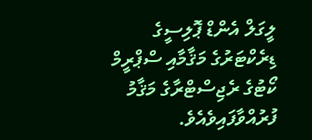ލީގަލް އެންޑް ޕޮލިސީގެ ޑިރެކްޓަރުގެ މަޤާމާއި ސްޕްރީމް ކޯޓުގެ ރެޖިސްޓްރާގެ މަޤާމު ފުރުއްވާފައިވެއެވެ.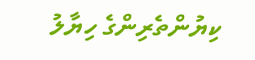ކިޔުންތެރިންގެ ހިޔާލު